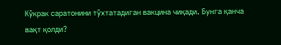Кўкрак саратонини тўхтатадиган вакцина чиқади. Бунга қанча вақт қолди?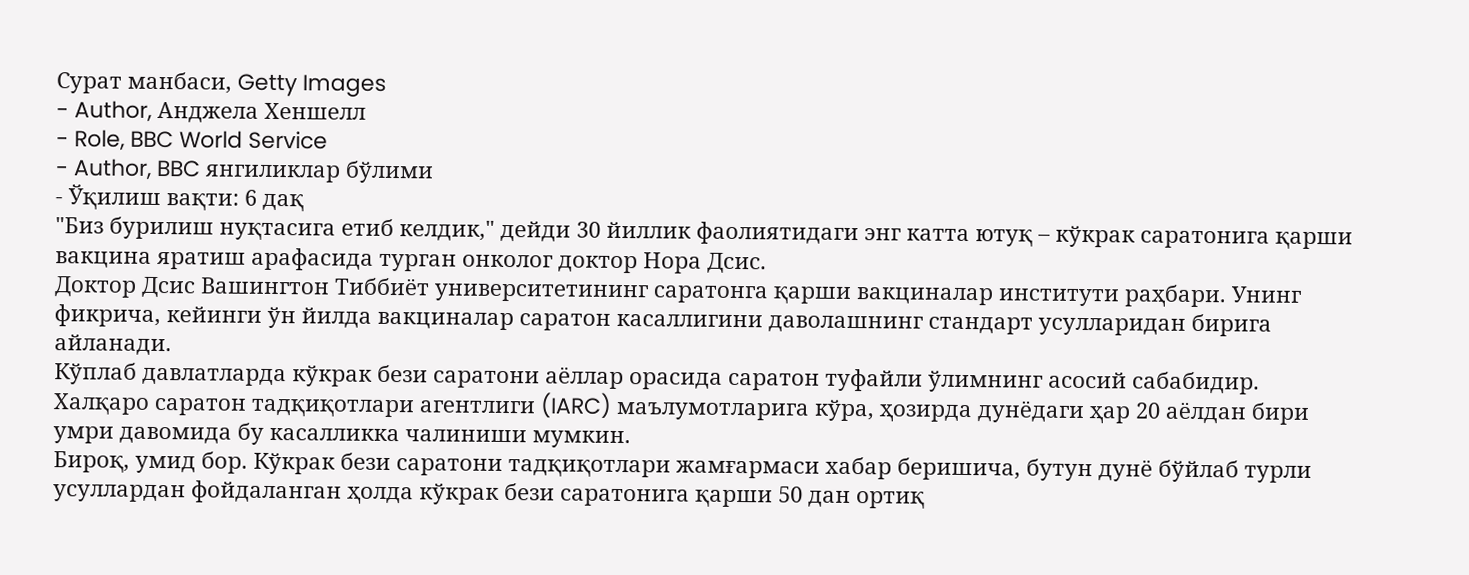Сурат манбаси, Getty Images
- Author, Анджела Хеншелл
- Role, BBC World Service
- Author, BBC янгиликлар бўлими
- Ўқилиш вақти: 6 дақ
"Биз бурилиш нуқтасига етиб келдик," дейди 30 йиллик фаолиятидаги энг катта ютуқ – кўкрак саратонига қарши вакцина яратиш арафасида турган онколог доктор Нора Дсис.
Доктор Дсис Вашингтон Тиббиёт университетининг саратонга қарши вакциналар институти раҳбари. Унинг фикрича, кейинги ўн йилда вакциналар саратон касаллигини даволашнинг стандарт усулларидан бирига айланади.
Кўплаб давлатларда кўкрак бези саратони аёллар орасида саратон туфайли ўлимнинг асосий сабабидир. Халқаро саратон тадқиқотлари агентлиги (IARC) маълумотларига кўра, ҳозирда дунёдаги ҳар 20 аёлдан бири умри давомида бу касалликка чалиниши мумкин.
Бироқ, умид бор. Кўкрак бези саратони тадқиқотлари жамғармаси хабар беришича, бутун дунё бўйлаб турли усуллардан фойдаланган ҳолда кўкрак бези саратонига қарши 50 дан ортиқ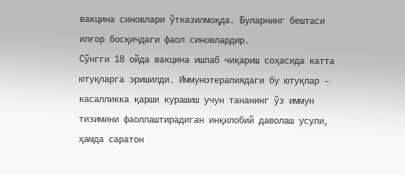вакцина синовлари ўтказилмоқда. Буларнинг бештаси илғор босқичдаги фаол синовлардир.
Сўнгги 18 ойда вакцина ишлаб чиқариш соҳасида катта ютуқларга эришилди. Иммунотерапиядаги бу ютуқлар – касалликка қарши курашиш учун тананинг ўз иммун тизимини фаоллаштирадиган инқилобий даволаш усули, ҳамда саратон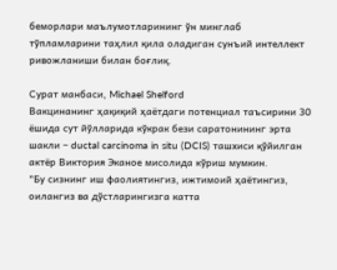беморлари маълумотларининг ўн минглаб тўпламларини таҳлил қила оладиган сунъий интеллект ривожланиши билан боғлиқ.

Сурат манбаси, Michael Shelford
Вакцинанинг ҳақиқий ҳаётдаги потенциал таъсирини 30 ёшида сут йўлларида кўкрак бези саратонининг эрта шакли – ductal carcinoma in situ (DCIS) ташхиси қўйилган актёр Виктория Эканое мисолида кўриш мумкин.
"Бу сизнинг иш фаолиятингиз, ижтимоий ҳаётингиз, оилангиз ва дўстларингизга катта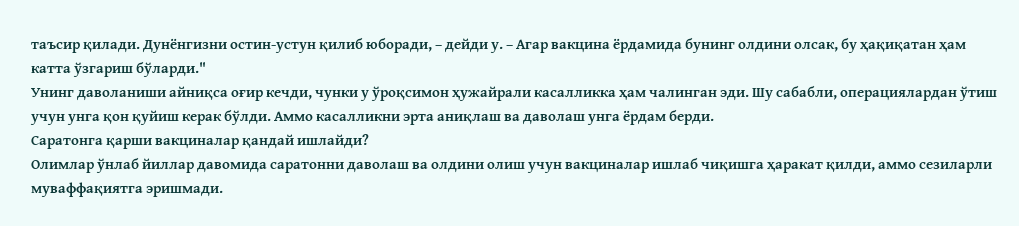таъсир қилади. Дунёнгизни остин-устун қилиб юборади, – дейди у. – Агар вакцина ёрдамида бунинг олдини олсак, бу ҳақиқатан ҳам катта ўзгариш бўларди."
Унинг даволаниши айниқса оғир кечди, чунки у ўроқсимон ҳужайрали касалликка ҳам чалинган эди. Шу сабабли, операциялардан ўтиш учун унга қон қуйиш керак бўлди. Аммо касалликни эрта аниқлаш ва даволаш унга ёрдам берди.
Саратонга қарши вакциналар қандай ишлайди?
Олимлар ўнлаб йиллар давомида саратонни даволаш ва олдини олиш учун вакциналар ишлаб чиқишга ҳаракат қилди, аммо сезиларли муваффақиятга эришмади.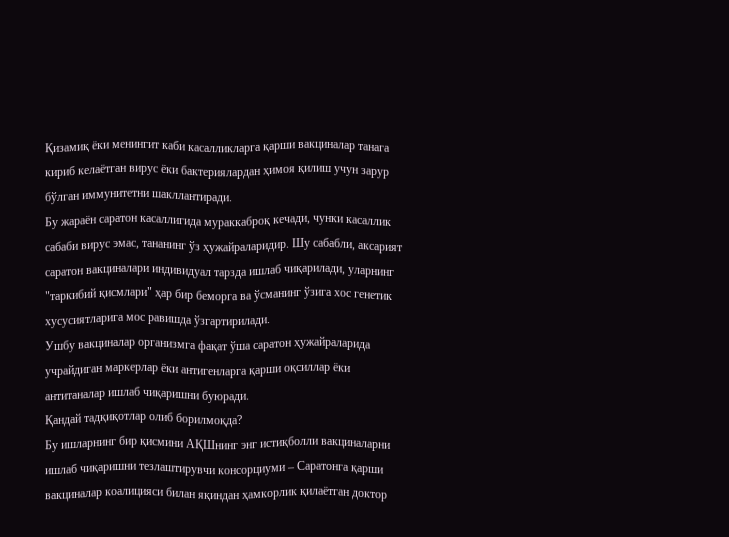Қизамиқ ёки менингит каби касалликларга қарши вакциналар танага кириб келаётган вирус ёки бактериялардан ҳимоя қилиш учун зарур бўлган иммунитетни шакллантиради.
Бу жараён саратон касаллигида мураккаброқ кечади, чунки касаллик сабаби вирус эмас, тананинг ўз ҳужайраларидир. Шу сабабли, аксарият саратон вакциналари индивидуал тарзда ишлаб чиқарилади, уларнинг "таркибий қисмлари" ҳар бир беморга ва ўсманинг ўзига хос генетик хусусиятларига мос равишда ўзгартирилади.
Ушбу вакциналар организмга фақат ўша саратон ҳужайраларида учрайдиган маркерлар ёки антигенларга қарши оқсиллар ёки антитаналар ишлаб чиқаришни буюради.
Қандай тадқиқотлар олиб борилмоқда?
Бу ишларнинг бир қисмини АҚШнинг энг истиқболли вакциналарни ишлаб чиқаришни тезлаштирувчи консорциуми – Саратонга қарши вакциналар коалицияси билан яқиндан ҳамкорлик қилаётган доктор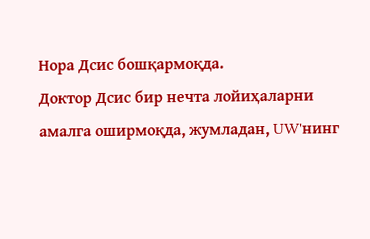Нора Дсис бошқармоқда.
Доктор Дсис бир нечта лойиҳаларни амалга оширмоқда, жумладан, UW'нинг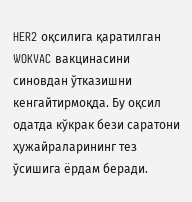HER2 оқсилига қаратилган WOKVAC вакцинасини синовдан ўтказишни кенгайтирмоқда. Бу оқсил одатда кўкрак бези саратони ҳужайраларининг тез ўсишига ёрдам беради.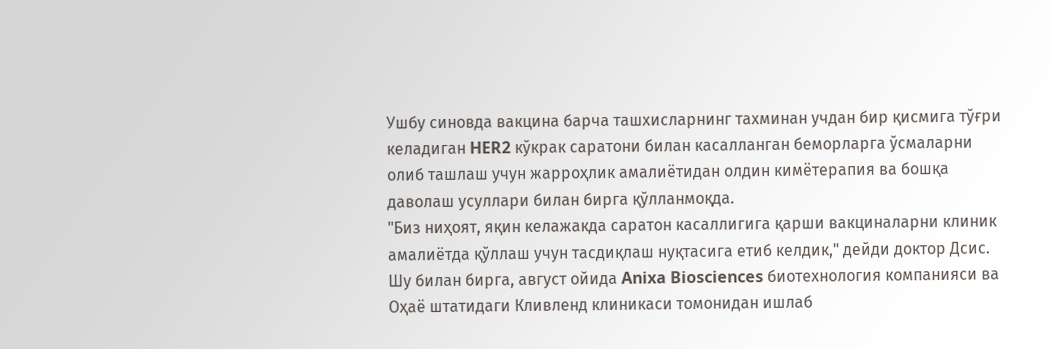Ушбу синовда вакцина барча ташхисларнинг тахминан учдан бир қисмига тўғри келадиган HER2 кўкрак саратони билан касалланган беморларга ўсмаларни олиб ташлаш учун жарроҳлик амалиётидан олдин кимётерапия ва бошқа даволаш усуллари билан бирга қўлланмоқда.
"Биз ниҳоят, яқин келажакда саратон касаллигига қарши вакциналарни клиник амалиётда қўллаш учун тасдиқлаш нуқтасига етиб келдик," дейди доктор Дсис.
Шу билан бирга, август ойида Anixa Biosciences биотехнология компанияси ва Оҳаё штатидаги Кливленд клиникаси томонидан ишлаб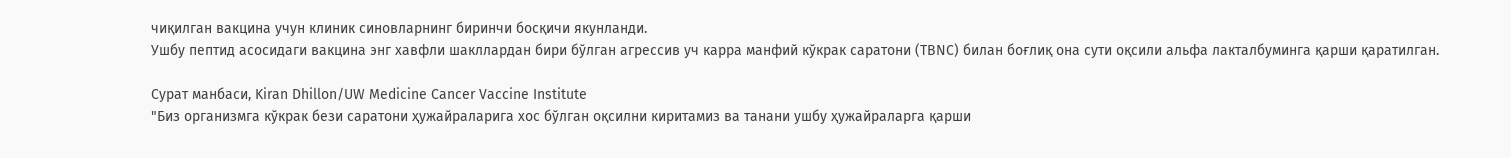чиқилган вакцина учун клиник синовларнинг биринчи босқичи якунланди.
Ушбу пептид асосидаги вакцина энг хавфли шакллардан бири бўлган агрессив уч карра манфий кўкрак саратони (TBNC) билан боғлиқ она сути оқсили альфа лакталбуминга қарши қаратилган.

Сурат манбаси, Kiran Dhillon/UW Medicine Cancer Vaccine Institute
"Биз организмга кўкрак бези саратони ҳужайраларига хос бўлган оқсилни киритамиз ва танани ушбу ҳужайраларга қарши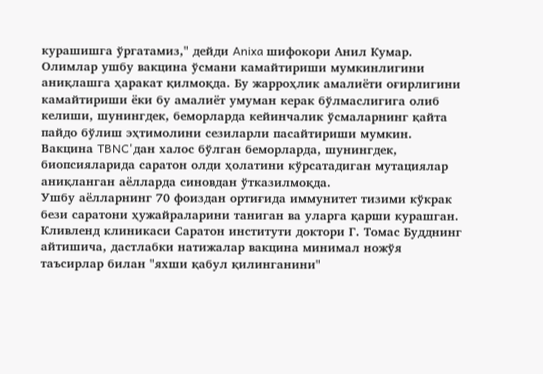курашишга ўргатамиз," дейди Anixa шифокори Анил Кумар.
Олимлар ушбу вакцина ўсмани камайтириши мумкинлигини аниқлашга ҳаракат қилмоқда. Бу жарроҳлик амалиёти оғирлигини камайтириши ёки бу амалиёт умуман керак бўлмаслигига олиб келиши, шунингдек, беморларда кейинчалик ўсмаларнинг қайта пайдо бўлиш эҳтимолини сезиларли пасайтириши мумкин.
Вакцина TBNC'дан халос бўлган беморларда, шунингдек, биопсияларида саратон олди ҳолатини кўрсатадиган мутациялар аниқланган аёлларда синовдан ўтказилмоқда.
Ушбу аёлларнинг 70 фоиздан ортиғида иммунитет тизими кўкрак бези саратони ҳужайраларини таниган ва уларга қарши курашган.
Кливленд клиникаси Саратон институти доктори Г. Томас Будднинг айтишича, дастлабки натижалар вакцина минимал ножўя таъсирлар билан "яхши қабул қилинганини"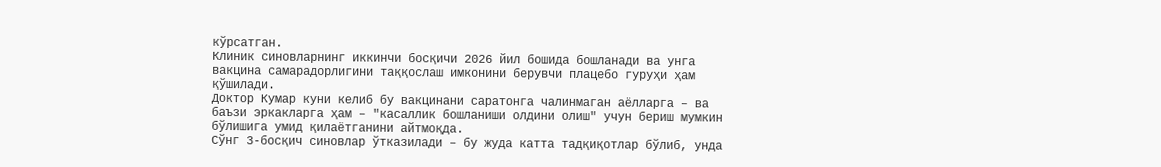кўрсатган.
Клиник синовларнинг иккинчи босқичи 2026 йил бошида бошланади ва унга вакцина самарадорлигини таққослаш имконини берувчи плацебо гуруҳи ҳам қўшилади.
Доктор Кумар куни келиб бу вакцинани саратонга чалинмаган аёлларга – ва баъзи эркакларга ҳам – "касаллик бошланиши олдини олиш" учун бериш мумкин бўлишига умид қилаётганини айтмоқда.
Сўнг 3-босқич синовлар ўтказилади – бу жуда катта тадқиқотлар бўлиб, унда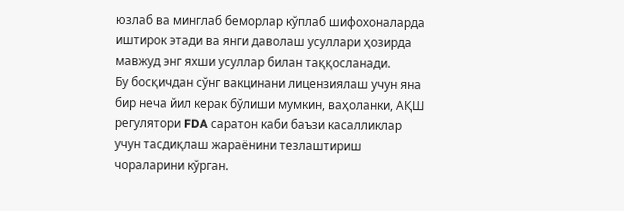юзлаб ва минглаб беморлар кўплаб шифохоналарда иштирок этади ва янги даволаш усуллари ҳозирда мавжуд энг яхши усуллар билан таққосланади.
Бу босқичдан сўнг вакцинани лицензиялаш учун яна бир неча йил керак бўлиши мумкин, ваҳоланки, АҚШ регулятори FDA саратон каби баъзи касалликлар учун тасдиқлаш жараёнини тезлаштириш чораларини кўрган.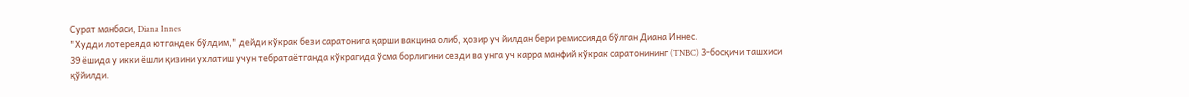Сурат манбаси, Diana Innes
"Худди лотереяда ютгандек бўлдим," дейди кўкрак бези саратонига қарши вакцина олиб, ҳозир уч йилдан бери ремиссияда бўлган Диана Иннес.
39 ёшида у икки ёшли қизини ухлатиш учун тебратаётганда кўкрагида ўсма борлигини сезди ва унга уч карра манфий кўкрак саратонининг (TNBC) 3-босқичи ташхиси қўйилди.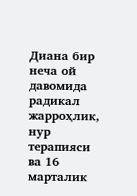Диана бир неча ой давомида радикал жарроҳлик, нур терапияси ва 16 марталик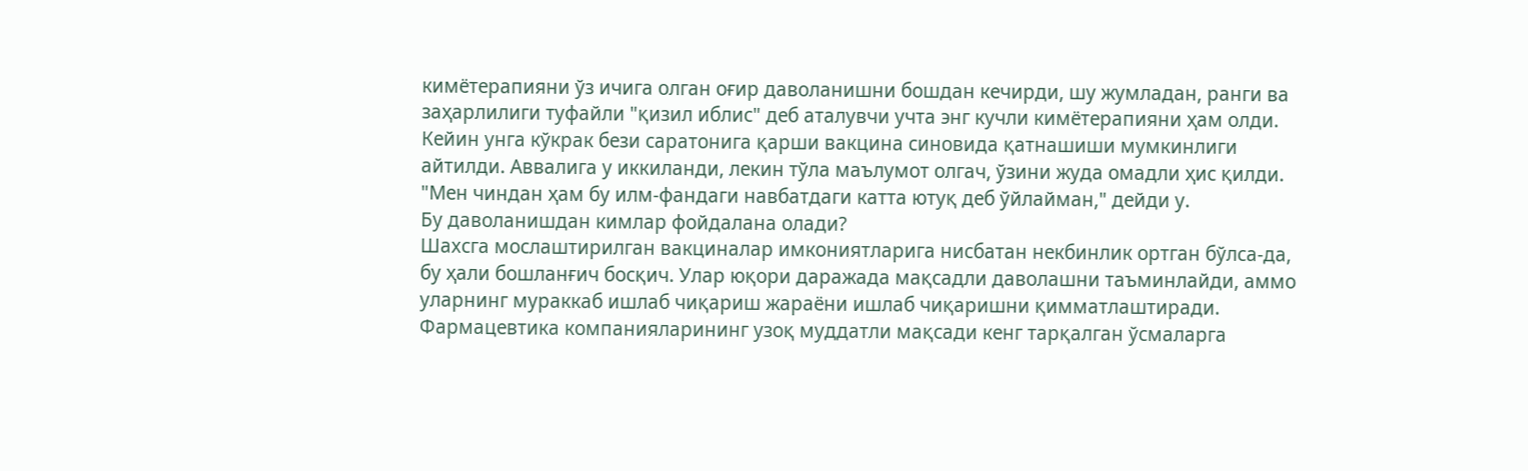кимётерапияни ўз ичига олган оғир даволанишни бошдан кечирди, шу жумладан, ранги ва заҳарлилиги туфайли "қизил иблис" деб аталувчи учта энг кучли кимётерапияни ҳам олди.
Кейин унга кўкрак бези саратонига қарши вакцина синовида қатнашиши мумкинлиги айтилди. Аввалига у иккиланди, лекин тўла маълумот олгач, ўзини жуда омадли ҳис қилди.
"Мен чиндан ҳам бу илм-фандаги навбатдаги катта ютуқ деб ўйлайман," дейди у.
Бу даволанишдан кимлар фойдалана олади?
Шахсга мослаштирилган вакциналар имкониятларига нисбатан некбинлик ортган бўлса-да, бу ҳали бошланғич босқич. Улар юқори даражада мақсадли даволашни таъминлайди, аммо уларнинг мураккаб ишлаб чиқариш жараёни ишлаб чиқаришни қимматлаштиради.
Фармацевтика компанияларининг узоқ муддатли мақсади кенг тарқалган ўсмаларга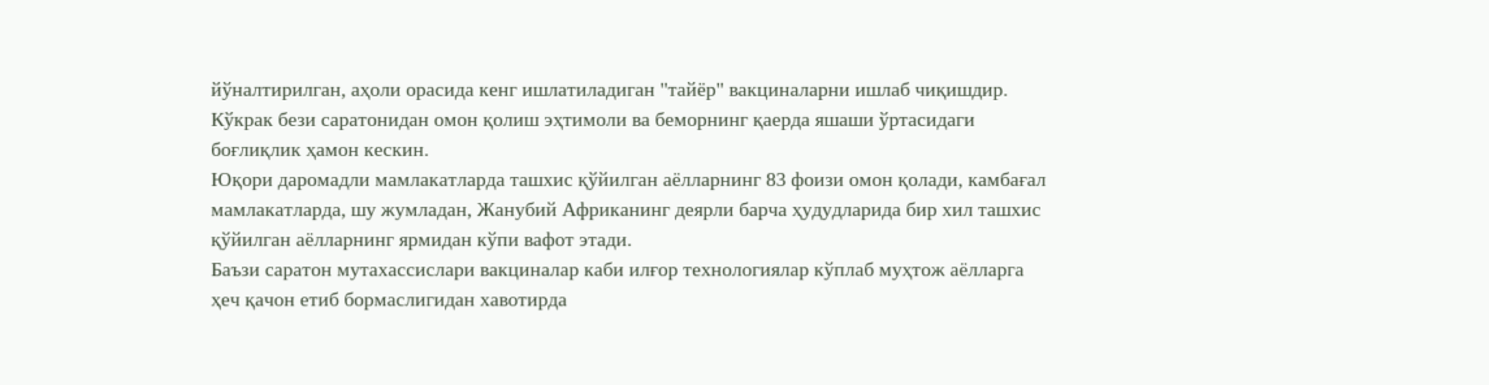йўналтирилган, аҳоли орасида кенг ишлатиладиган "тайёр" вакциналарни ишлаб чиқишдир.
Кўкрак бези саратонидан омон қолиш эҳтимоли ва беморнинг қаерда яшаши ўртасидаги боғлиқлик ҳамон кескин.
Юқори даромадли мамлакатларда ташхис қўйилган аёлларнинг 83 фоизи омон қолади, камбағал мамлакатларда, шу жумладан, Жанубий Африканинг деярли барча ҳудудларида бир хил ташхис қўйилган аёлларнинг ярмидан кўпи вафот этади.
Баъзи саратон мутахассислари вакциналар каби илғор технологиялар кўплаб муҳтож аёлларга ҳеч қачон етиб бормаслигидан хавотирда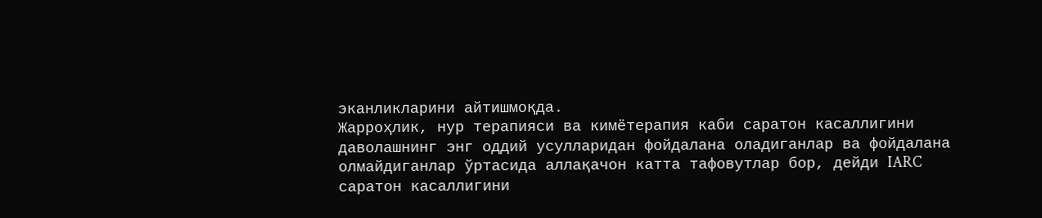эканликларини айтишмоқда.
Жарроҳлик, нур терапияси ва кимётерапия каби саратон касаллигини даволашнинг энг оддий усулларидан фойдалана оладиганлар ва фойдалана олмайдиганлар ўртасида аллақачон катта тафовутлар бор, дейди IARC саратон касаллигини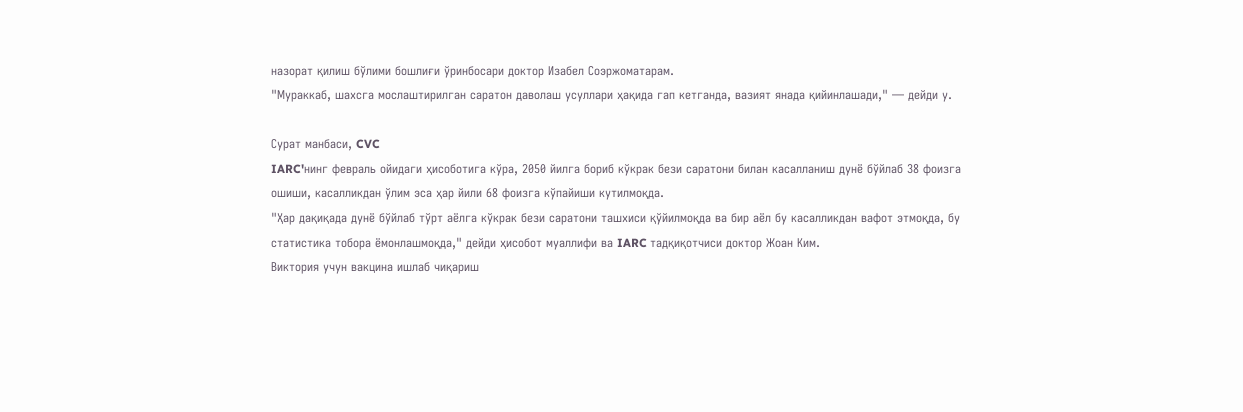назорат қилиш бўлими бошлиғи ўринбосари доктор Изабел Соэржоматарам.
"Мураккаб, шахсга мослаштирилган саратон даволаш усуллари ҳақида гап кетганда, вазият янада қийинлашади," — дейди у.

Сурат манбаси, CVC
IARC'нинг февраль ойидаги ҳисоботига кўра, 2050 йилга бориб кўкрак бези саратони билан касалланиш дунё бўйлаб 38 фоизга ошиши, касалликдан ўлим эса ҳар йили 68 фоизга кўпайиши кутилмоқда.
"Ҳар дақиқада дунё бўйлаб тўрт аёлга кўкрак бези саратони ташхиси қўйилмоқда ва бир аёл бу касалликдан вафот этмоқда, бу статистика тобора ёмонлашмоқда," дейди ҳисобот муаллифи ва IARC тадқиқотчиси доктор Жоан Ким.
Виктория учун вакцина ишлаб чиқариш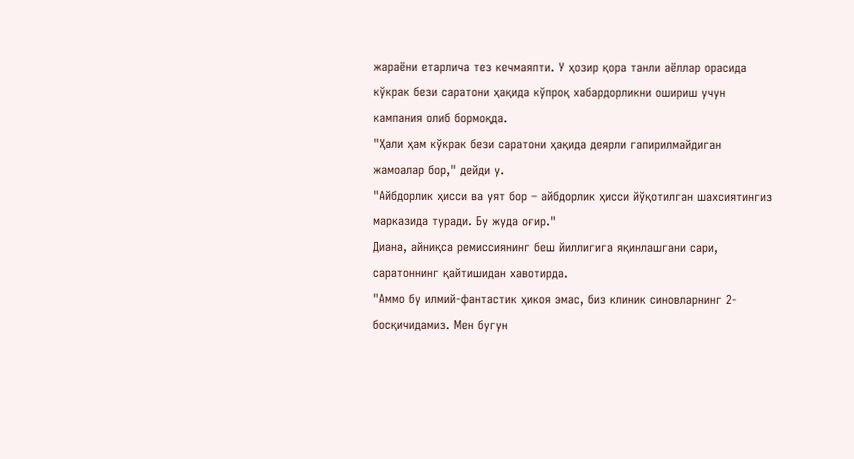жараёни етарлича тез кечмаяпти. У ҳозир қора танли аёллар орасида кўкрак бези саратони ҳақида кўпроқ хабардорликни ошириш учун кампания олиб бормоқда.
"Ҳали ҳам кўкрак бези саратони ҳақида деярли гапирилмайдиган жамоалар бор," дейди у.
"Айбдорлик ҳисси ва уят бор – айбдорлик ҳисси йўқотилган шахсиятингиз марказида туради. Бу жуда оғир."
Диана, айниқса ремиссиянинг беш йиллигига яқинлашгани сари, саратоннинг қайтишидан хавотирда.
"Аммо бу илмий-фантастик ҳикоя эмас, биз клиник синовларнинг 2-босқичидамиз. Мен бугун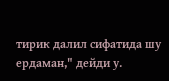тирик далил сифатида шу ердаман," дейди у.